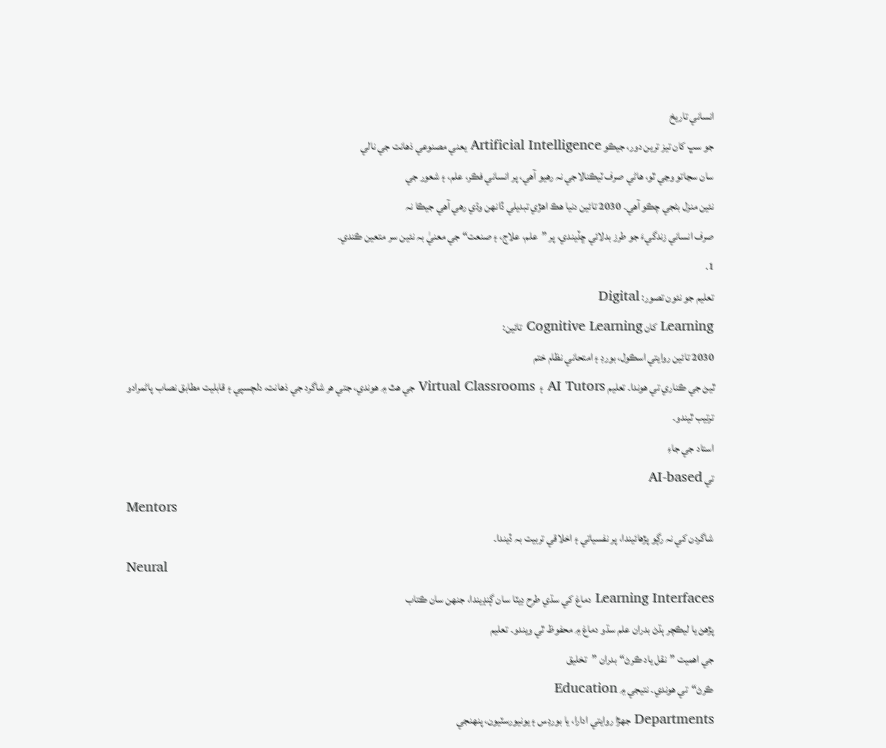انساني تاريخ
جو سڀ کان تيز ترين دور، جيڪو Artificial Intelligence يعني مصنوعي ذهانت جي نالي
سان سڃاتو وڃي ٿو، هاڻي صرف ٽيڪنالاجي نہ رهيو آهي، پر انساني فڪر، علم، ۽ شعور جي
نئين منزل بڻجي چڪو آهي۔ 2030 تائين دنيا هڪ اهڙي تبديلي ڏانهن وڌي رهي آهي جيڪا نہ
صرف انساني زندگيءَ جو طرز بدلائي ڇڏيندي، پر ”علم، علاج، ۽ صنعت“ جي معنيٰ بہ نئين سر متعين ڪندي۔
1.
تعليم جو نئون تصور: Digital
Learning کان Cognitive Learning تائين:
2030 تائين روايتي اسڪول، بورڊ ۽ امتحاني نظام ختم
ٿيڻ جي ڪناري تي هوندا۔ تعليم AI Tutors ۽ Virtual Classrooms جي هٿ ۾ هوندي، جتي هر شاگرد جي ذهانت، دلچسپي ۽ قابليت مطابق نصاب پاڻمرادو
ترتيب ٿيندو۔
استاد جي جاءِ
تي AI-based
Mentors
شاگردن کي نہ رڳو پڙهائيندا، پر نفسياتي ۽ اخلاقي تربيت بہ ڏيندا۔
Neural
Learning Interfaces دماغ کي سڌي طرح ڊيٽا سان ڳنڍيندا، جنهن سان ڪتاب
پڙهڻ يا ليڪچر ٻڌڻ بدران علم سڌو دماغ ۾ محفوظ ٿي ويندو۔ تعليم
جي اهميت ”نقل ياد ڪرڻ“بدران ”تخليق
ڪرڻ“تي هوندي۔ نتيجي ۾ Education
Departments جهڙا روايتي ادارا، يا بورڊس ۽ يونيورسٽيون، پنهنجي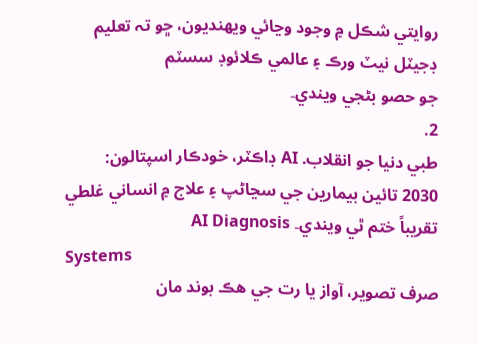روايتي شڪل ۾ وجود وڃائي ويهنديون، ڇو تہ تعليم ڊجيٽل نيٽ ورڪ ۽ عالمي ڪلائوڊ سسٽم
جو حصو بڻجي ويندي۔
2.
طبي دنيا جو انقلاب. AI ڊاڪٽر، خودڪار اسپتالون:
2030 تائين بيمارين جي سڃاڻپ ۽ علاج ۾ انساني غلطي
تقريباً ختم ٿي ويندي۔ AI Diagnosis
Systems
صرف تصوير، آواز يا رت جي هڪ بوند مان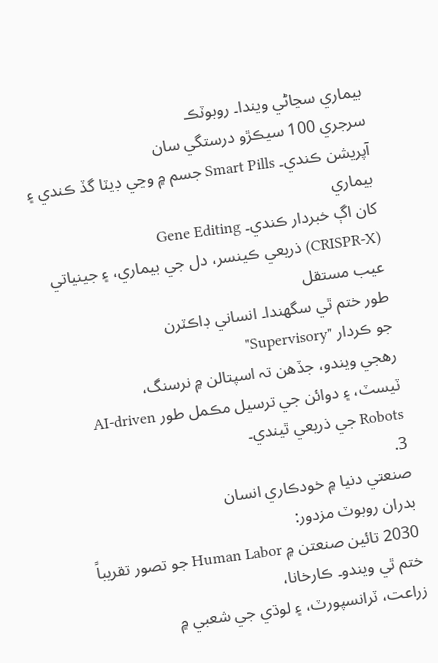بيماري سڃاڻي ويندا۔ روبوٽڪ
سرجري 100 سيڪڙو درستگي سان
آپريشن ڪندي۔ Smart Pills جسم ۾ وڃي ڊيٽا گڏ ڪندي ۽ بيماري
کان اڳ خبردار ڪندي۔ Gene Editing
(CRISPR-X) ذريعي ڪينسر، دل جي بيماري، ۽ جينياتي عيب مستقل
طور ختم ٿي سگهندا۔ انساني ڊاڪٽرن
جو ڪردار "Supervisory"
رهجي ويندو، جڏهن تہ اسپتالن ۾ نرسنگ،
ٽيسٽ، ۽ دوائن جي ترسيل مڪمل طور AI-driven Robots جي ذريعي ٿيندي۔
3.
صنعتي دنيا ۾ خودڪاري انسان
بدران روبوٽ مزدور:
2030 تائين صنعتن ۾ Human Labor جو تصور تقريباً ختم ٿي ويندو۔ ڪارخانا،
زراعت، ٽرانسپورٽ، ۽ لوڌي جي شعبي ۾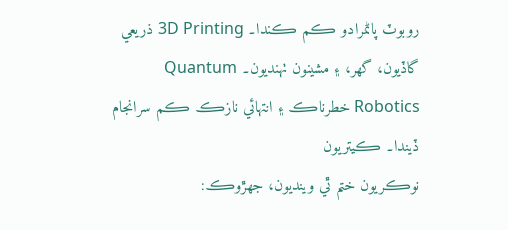روبوٽ پاڻمرادو ڪم ڪندا۔ 3D Printing ذريعي گاڏيون، گهر، ۽ مشينون ٺهنديون۔ Quantum
Robotics خطرناڪ ۽ انتهائي نازڪ ڪم سرانجام ڏيندا۔ ڪيتريون
نوڪريون ختم ٿي وينديون، جهڙوڪ: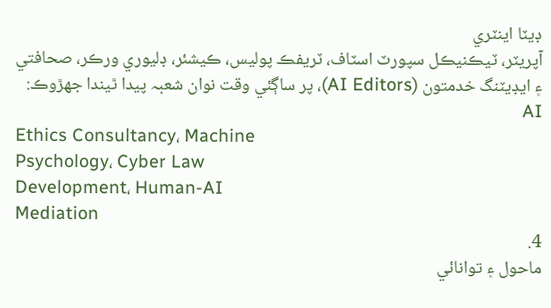ڊيٽا اينٽري
آپريٽر، ٽيڪنيڪل سپورٽ اسٽاف، ٽريفڪ پوليس، ڪيشئر، ڊليوري ورڪر، صحافتي ۽ ايڊيٽنگ خدمتون (AI Editors)، پر ساڳئي وقت نوان شعبہ پيدا ٿيندا جهڙوڪ: AI
Ethics Consultancy، Machine
Psychology، Cyber Law
Development، Human-AI
Mediation
4.
ماحول ۽ توانائي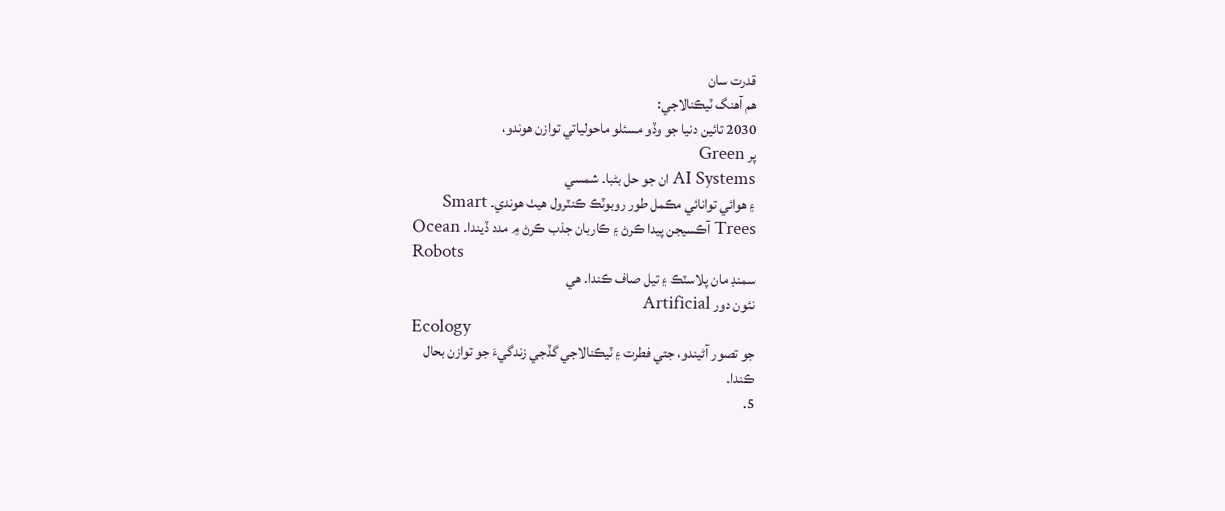قدرت سان
هم آهنگ ٽيڪنالاجي:
2030 تائين دنيا جو وڏو مسئلو ماحولياتي توازن هوندو،
پر Green
AI Systems ان جو حل بڻبا۔ شمسي
۽ هوائي توانائي مڪمل طور روبوٽڪ ڪنٽرول هيٺ هوندي۔ Smart
Trees آڪسيجن پيدا ڪرڻ ۽ ڪاربان جذب ڪرڻ ۾ مدد ڏيندا۔ Ocean
Robots
سمنڊ مان پلاسٽڪ ۽ تيل صاف ڪندا۔ هي
نئون دور Artificial
Ecology
جو تصور آڻيندو، جتي فطرت ۽ ٽيڪنالاجي گڏجي زندگيءَ جو توازن بحال
ڪندا۔
5.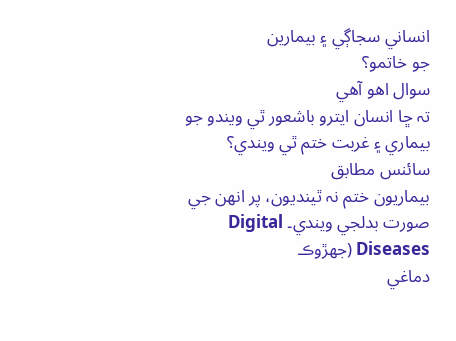انساني سجاڳي ۽ بيمارين
جو خاتمو؟
سوال اهو آهي
تہ ڇا انسان ايترو باشعور ٿي ويندو جو بيماري ۽ غربت ختم ٿي ويندي؟
سائنس مطابق
بيماريون ختم نہ ٿينديون، پر انهن جي صورت بدلجي ويندي۔ Digital Diseases (جهڙوڪ
دماغي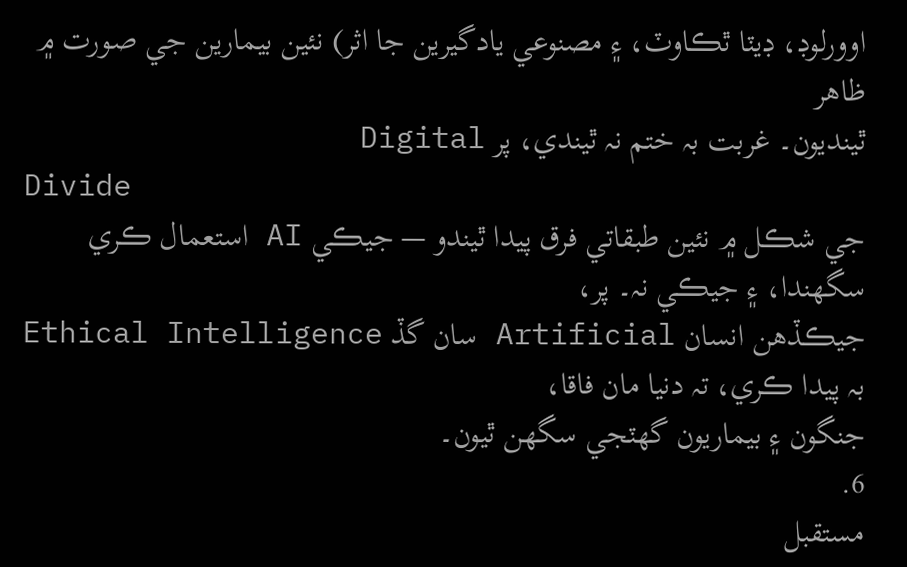اوورلوڊ، ڊيٽا ٿڪاوٽ، ۽ مصنوعي يادگيرين جا اثر) نئين بيمارين جي صورت ۾ ظاهر
ٿينديون۔ غربت بہ ختم نہ ٿيندي، پر Digital
Divide
جي شڪل ۾ نئين طبقاتي فرق پيدا ٿيندو — جيڪي AI استعمال ڪري سگهندا، ۽ جيڪي نہ۔ پر،
جيڪڏهن انسان Artificial سان گڏ Ethical Intelligence بہ پيدا ڪري، تہ دنيا مان فاقا،
جنگون ۽ بيماريون گهٽجي سگهن ٿيون۔
6.
مستقبل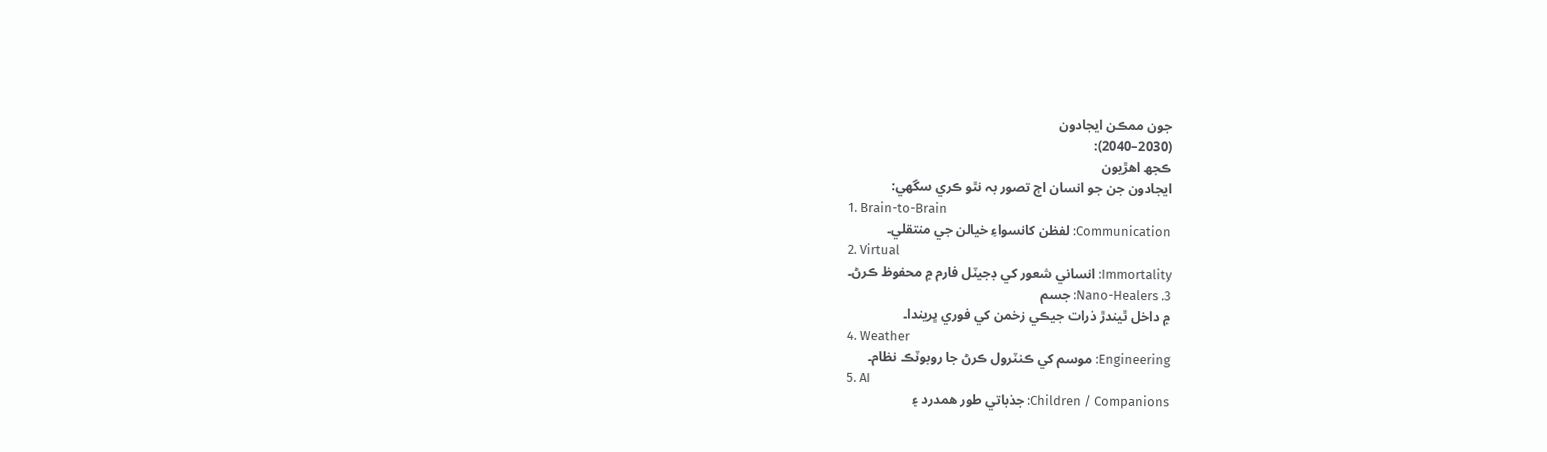جون ممڪن ايجادون
(2030–2040):
ڪجھ اهڙيون
ايجادون جن جو انسان اڄ تصور بہ نٿو ڪري سگهي:
1. Brain-to-Brain
Communication: لفظن کانسواءِ خيالن جي منتقلي۔
2. Virtual
Immortality: انساني شعور کي ڊجيٽل فارم ۾ محفوظ ڪرڻ۔
3. Nano-Healers: جسم
۾ داخل ٿيندڙ ذرات جيڪي زخمن کي فوري ڀريندا۔
4. Weather
Engineering: موسم کي ڪنٽرول ڪرڻ جا روبوٽڪ نظام۔
5. AI
Children / Companions: جذباتي طور همدرد ۽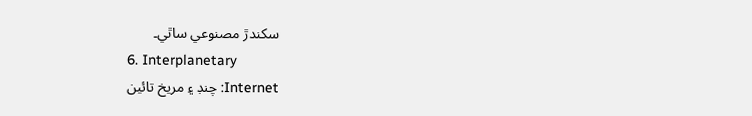سکندڙ مصنوعي ساٿي۔
6. Interplanetary
Internet: چنڊ ۽ مريخ تائين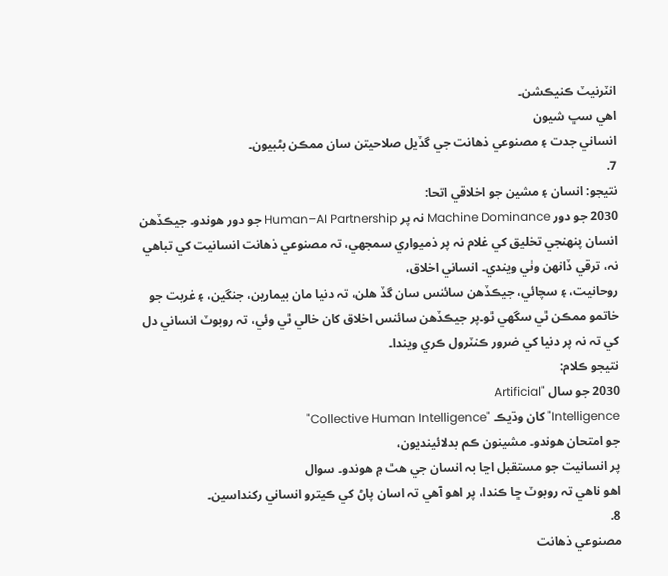انٽرنيٽ ڪنيڪشن۔
اهي سڀ شيون
انساني جدت ۽ مصنوعي ذهانت جي گڏيل صلاحيتن سان ممڪن بڻبيون۔
7.
نتيجو: انسان ۽ مشين جو اخلاقي اتحا:
2030 جو دور Machine Dominance نہ پر Human–AI Partnership جو دور هوندو۔ جيڪڏهن
انسان پنهنجي تخليق کي غلام نہ پر ذميواري سمجهي، تہ مصنوعي ذهانت انسانيت کي تباهي
نہ، ترقي ڏانهن وٺي ويندي۔ انساني اخلاق،
روحانيت، ۽ سچائي، جيڪڏهن سائنس سان گڏ هلن، تہ دنيا مان بيمارين، جنگين، ۽ غربت جو
خاتمو ممڪن ٿي سگهي ٿو۔پر جيڪڏهن سائنس اخلاق کان خالي ٿي وئي، تہ روبوٽ انساني دل
کي تہ نہ پر دنيا کي ضرور ڪنٽرول ڪري ويندا۔
نتيجو ڪلام:
2030 جو سال "Artificial
Intelligence" کان وڌيڪ "Collective Human Intelligence"
جو امتحان هوندو۔ مشينون ڪم بدلائينديون،
پر انسانيت جو مستقبل اڃا بہ انسان جي هٿ ۾ هوندو۔ سوال
اهو ناهي تہ روبوٽ ڇا ڪندا، پر اهو آهي تہ اسان پاڻ کي ڪيترو انساني رکنداسين۔
8.
مصنوعي ذهانت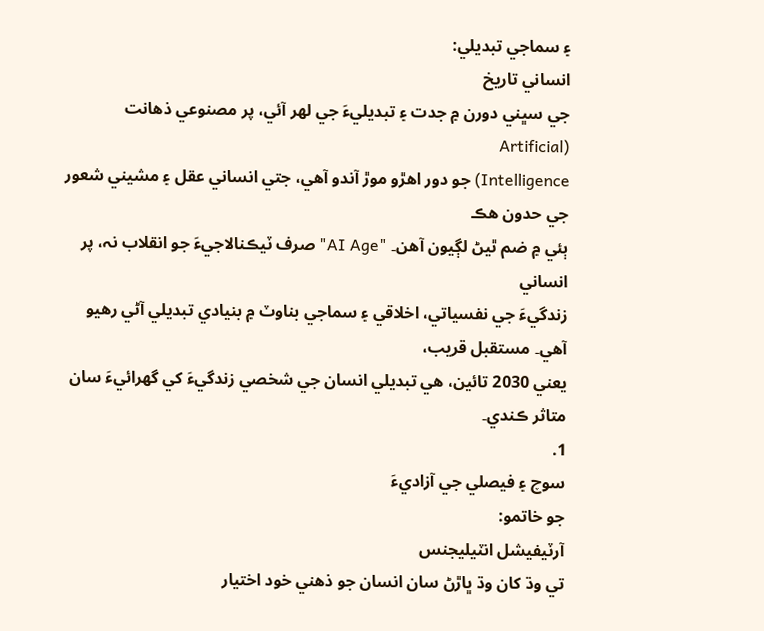۽ سماجي تبديلي:
انساني تاريخ
جي سڀني دورن ۾ جدت ۽ تبديليءَ جي لهر آئي، پر مصنوعي ذهانت (Artificial
Intelligence) جو دور اھڙو موڙ آندو آھي، جتي انساني عقل ۽ مشيني شعور جي حدون هڪ
ٻئي ۾ ضم ٿيڻ لڳيون آهن۔ "AI Age" صرف ٽيڪنالاجيءَ جو انقلاب نہ، پر انساني
زندگيءَ جي نفسياتي، اخلاقي ۽ سماجي بناوٽ ۾ بنيادي تبديلي آڻي رهيو آهي۔ مستقبل قريب،
يعني 2030 تائين، هي تبديلي انسان جي شخصي زندگيءَ کي گهرائيءَ سان متاثر ڪندي۔
1.
سوچ ۽ فيصلي جي آزاديءَ
جو خاتمو:
آرٽيفيشل انٽيليجنس
تي وڌ کان وڌ ڀاڙڻ سان انسان جو ذهني خود اختيار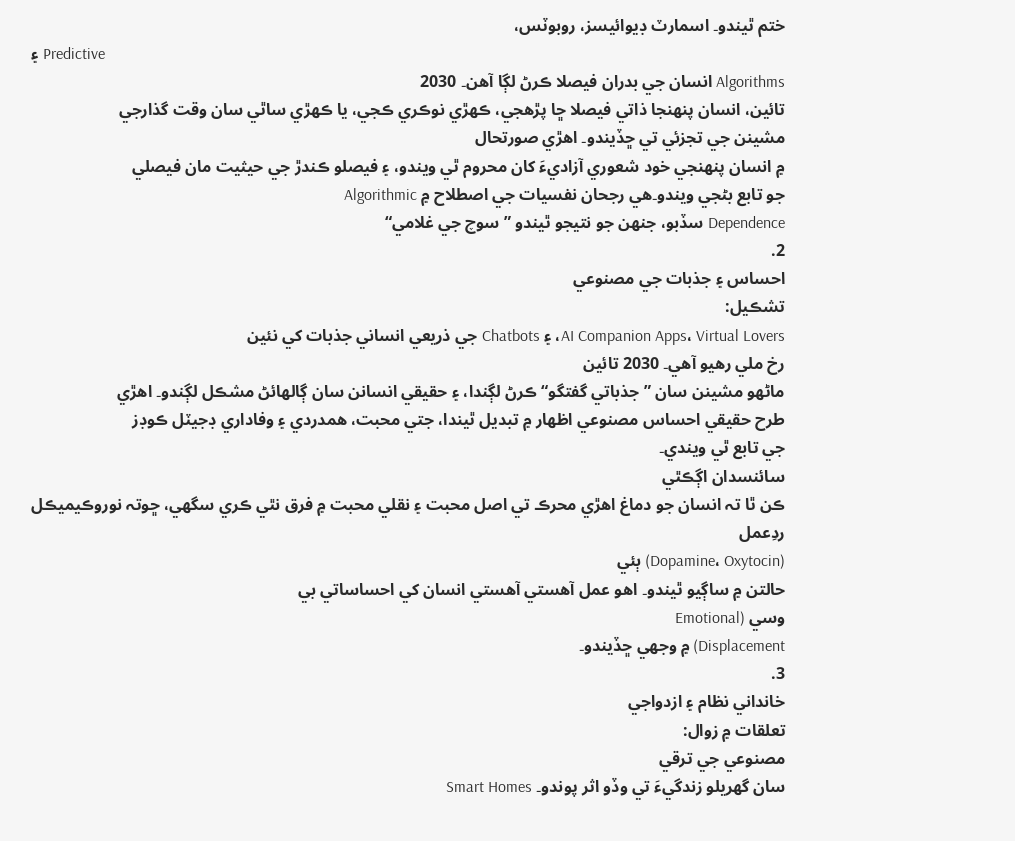ختم ٿيندو۔ اسمارٽ ڊيوائيسز، روبوٽس،
۽ Predictive
Algorithms انسان جي بدران فيصلا ڪرڻ لڳا آهن۔ 2030
تائين، انسان پنهنجا ذاتي فيصلا ڇا پڙهجي، ڪهڙي نوڪري ڪجي، يا ڪهڙي ساٿي سان وقت گذارجي
مشينن جي تجزئي تي ڇڏيندو۔ اهڙي صورتحال
۾ انسان پنهنجي خود شعوري آزاديءَ کان محروم ٿي ويندو، ۽ فيصلو ڪندڙ جي حيثيت مان فيصلي
جو تابع بڻجي ويندو۔هي رجحان نفسيات جي اصطلاح ۾ Algorithmic
Dependence سڏبو، جنهن جو نتيجو ٿيندو ”سوچ جي غلامي“
2.
احساس ۽ جذبات جي مصنوعي
تشڪيل:
AI Companion Apps، Virtual Lovers، ۽ Chatbots جي ذريعي انساني جذبات کي نئين
رخ ملي رهيو آهي۔ 2030 تائين
ماڻهو مشينن سان ”جذباتي گفتگو“ ڪرڻ لڳندا، ۽ حقيقي انسانن سان ڳالهائڻ مشڪل لڳندو۔ اهڙي
طرح حقيقي احساس مصنوعي اظهار ۾ تبديل ٿيندا، جتي محبت، همدردي ۽ وفاداري ڊجيٽل ڪوڊز
جي تابع ٿي ويندي۔
سائنسدان اڳڪٿي
ڪن ٿا تہ انسان جو دماغ اهڙي محرڪ تي اصل محبت ۽ نقلي محبت ۾ فرق نٿي ڪري سگهي، ڇوتہ نوروڪيميڪل ردِعمل
(Dopamine، Oxytocin) ٻئي
حالتن ۾ ساڳيو ٿيندو۔ اهو عمل آهستي آهستي انسان کي احساساتي بي
وسي (Emotional
Displacement) ۾ وجهي ڇڏيندو۔
3.
خانداني نظام ۽ ازدواجي
تعلقات ۾ زوال:
مصنوعي جي ترقي
سان گھريلو زندگيءَ تي وڏو اثر پوندو۔ Smart Homes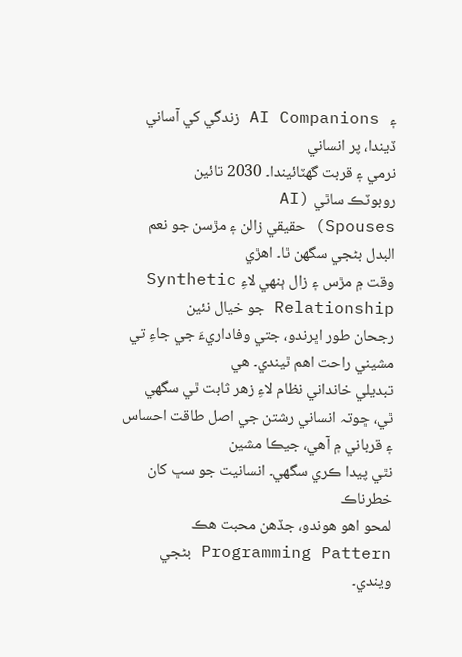۽ AI Companions زندگي کي آساني ڏيندا، پر انساني
نرمي ۽ قربت گهٽائيندا۔ 2030 تائين
روبوٽڪ ساٿي (AI
Spouses) حقيقي زالن ۽ مڙسن جو نعم البدل بڻجي سگهن ٿا۔ اهڙي
وقت ۾ مڙس ۽ زال ٻنهي لاءِ Synthetic Relationship جو خيال نئين
رجحان طور اڀرندو، جتي وفاداريءَ جي جاءِ تي مشيني راحت اهم ٿيندي۔ هي
تبديلي خانداني نظام لاءِ زهر ثابت ٿي سگهي ٿي، ڇوتہ انساني رشتن جي اصل طاقت احساس ۽ قرباني ۾ آهي، جيڪا مشين
نٿي پيدا ڪري سگهي۔ انسانيت جو سڀ کان خطرناڪ
لمحو اهو هوندو، جڏهن محبت هڪ Programming Pattern بڻجي ويندي۔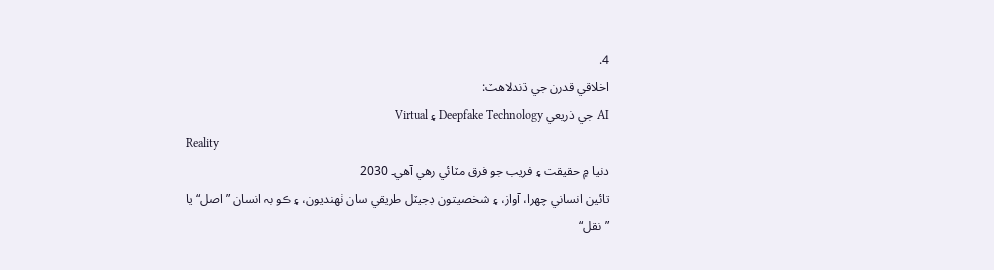4.
اخلاقي قدرن جي ڌندلاھٽ:
AI جي ذريعي Deepfake Technology ۽ Virtual
Reality
دنيا ۾ حقيقت ۽ فريب جو فرق مٽائي رهي آهي۔ 2030
تائين انساني چهرا، آواز، ۽ شخصيتون ڊجيٽل طريقي سان ٺهنديون، ۽ ڪو بہ انسان ”اصل“ يا
”نقل“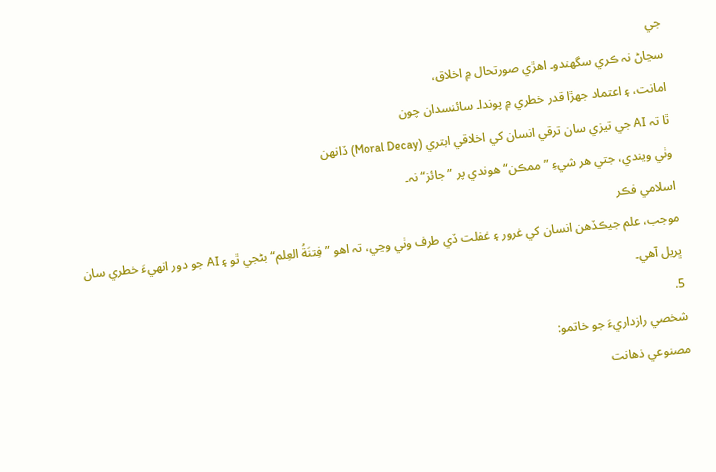جي
سڃاڻ نہ ڪري سگهندو۔ اهڙي صورتحال ۾ اخلاق،
امانت، ۽ اعتماد جهڙا قدر خطري ۾ پوندا۔ سائنسدان چون
ٿا تہ AI جي تيزي سان ترقي انسان کي اخلاقي ابتري (Moral Decay) ڏانهن
وٺي ويندي، جتي هر شيءِ ”ممڪن“ هوندي پر ”جائز“ نہ۔
اسلامي فڪر
موجب، علم جيڪڏهن انسان کي غرور ۽ غفلت ڏي طرف وٺي وڃي، تہ اهو ”فِتنَةُ العِلم“ بڻجي ٿو ۽ AI جو دور انهيءَ خطري سان ڀريل آهي۔
5.
شخصي رازداريءَ جو خاتمو:
مصنوعي ذهانت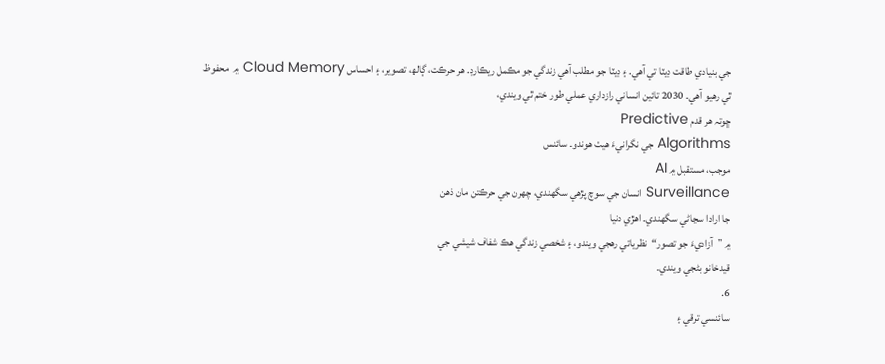جي بنيادي طاقت ڊيٽا تي آهي. ۽ ڊيٽا جو مطلب آهي زندگي جو مڪمل ريڪارڊ. هر حرڪت، ڳالھ، تصوير، ۽ احساس Cloud Memory ۾ محفوظ
ٿي رهيو آهي۔ 2030 تائين انساني رازداري عملي طور ختم ٿي ويندي،
ڇوتہ هر قدم Predictive
Algorithms جي نگرانيءَ هيٺ هوندو۔ سائنس
موجب، مستقبل ۾ AI
Surveillance انسان جي سوچ پڙهي سگهندي، چهرن جي حرڪتن مان ذهن
جا ارادا سڃاڻي سگهندي۔ اهڙي دنيا
۾ ”آزاديءَ جو تصور“نظرياتي رهجي ويندو، ۽ شخصي زندگي هڪ شفاف شيشي جي
قيدخانو بڻجي ويندي۔
6.
سائنسي ترقي ۽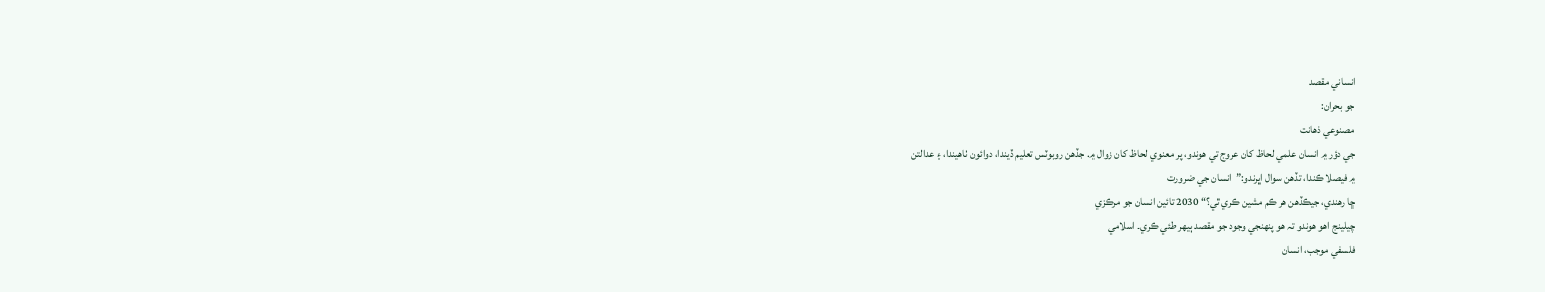انساني مقصد
جو بحران:
مصنوعي ذهانت
جي دؤر ۾ انسان علمي لحاظ کان عروج تي هوندو، پر معنوي لحاظ کان زوال ۾. جڏهن روبوٽس تعليم ڏيندا، دوائون ٺاهيندا، ۽ عدالتن
۾ فيصلا ڪندا، تڏهن سوال اڀرندو:”انسان جي ضرورت
ڇا رهندي، جيڪڏهن هر ڪم مشين ڪري ٿي؟“ 2030 تائين انسان جو مرڪزي
چيلينج اهو هوندو تہ هو پنهنجي وجود جو مقصد ٻيهر طئي ڪري۔ اسلامي
فلسفي موجب، انسان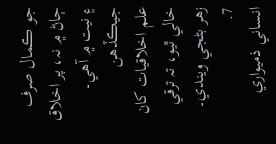جو ڪمال صرف ڄاڻ ۾ نہ، پر اخلاق ۽ نيت ۾ آهي۔ جيڪڏهن
علم اخلاقيات کان خالي ٿيو، تہ ترقي زهر بڻجي ويندي۔
7.
انساني ذميواري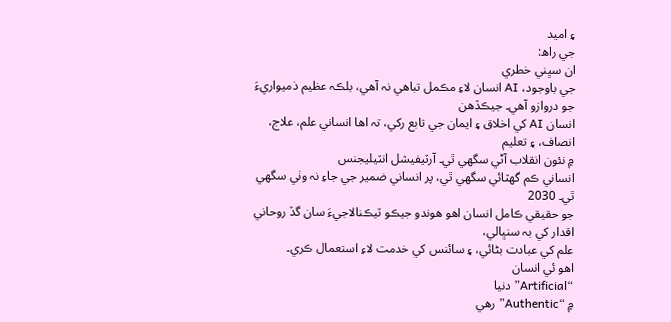۽ اميد
جي راھ:
ان سڀني خطري
جي باوجود، AI انسان لاءِ مڪمل تباهي نہ آهي، بلڪہ عظيم ذميواريءَ جو دروازو آهي۔ جيڪڏهن
انسان AI کي اخلاق ۽ ايمان جي تابع رکي، تہ اها انساني علم، علاج، انصاف، ۽ تعليم
۾ نئون انقلاب آڻي سگهي ٿي۔ آرٽيفيشل انٽيليجنس
انساني ڪم گهٽائي سگهي ٿي، پر انساني ضمير جي جاءِ نہ وٺي سگهي ٿي۔ 2030
جو حقيقي ڪامل انسان اهو هوندو جيڪو ٽيڪنالاجيءَ سان گڏ روحاني اقدار کي بہ سنڀالي،
علم کي عبادت بڻائي، ۽ سائنس کي خدمت لاءِ استعمال ڪري۔
اهو ئي انسان
“Artificial” دنيا
۾ “Authentic” رهي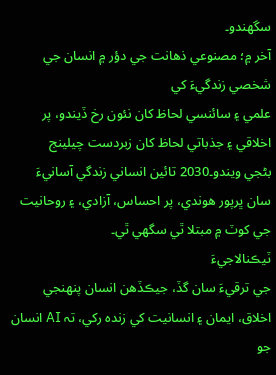سگهندو۔
آخر ۾؛ مصنوعي ذهانت جي دؤر ۾ انسان جي شخصي زندگيءَ کي
علمي ۽ سائنسي لحاظ کان نئون رخ ڏيندو، پر اخلاقي ۽ جذباتي لحاظ کان زبردست چيلينج
بڻجي ويندو۔2030 تائين انساني زندگي آسانيءَ سان ڀرپور هوندي، پر احساس، آزادي، ۽ روحانيت
جي کوٽ ۾ مبتلا ٿي سگهي ٿي۔
ٽيڪنالاجيءَ
جي ترقيءَ سان گڏ، جيڪڏهن انسان پنهنجي اخلاق، ايمان ۽ انسانيت کي زنده رکي، تہ AI انسان جو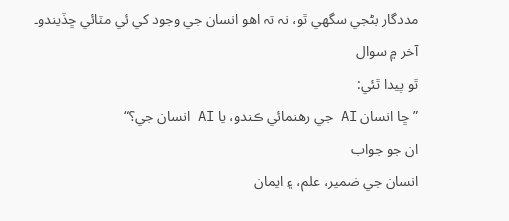مددگار بڻجي سگهي ٿو، نہ تہ اهو انسان جي وجود کي ئي مٽائي ڇڏيندو۔
آخر ۾ سوال
ٿو پيدا ٿئي:
”ڇا انسان AI جي رھنمائي ڪندو، يا AI انسان جي؟“
ان جو جواب
انسان جي ضمير، علم، ۽ ايمان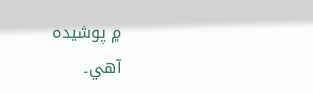۾ پوشيدہ
آهي۔